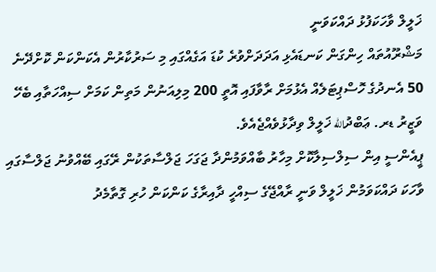ޚަލީލް ވާހަކަފުޅު ދައްކަވަނީ
މަޝްރޫއުތައް ހިންގަން ކަނޑައެޅި އަދަދަށްވުރެ ކުޑަ އަގެއްގައި މި ސަރުކާރުން އެކަންކަން ކޮށްދޭނެ
50 އެނދުގެ ހޮސްޕިޓަލެއް އެޅުމަށް ރާވާފައި އޮތީ 200 މިލިއަނުން މަތިން ކަމަށް ސިއްހަތާއި ބެހޭ ވަޒީރު ޑރ. ޢަބްދުالله ޚަލީލް ވިދާޅުވެއްޖެއެވެ.
ޕީއެންސީ އިން ސިލްސިލާކޮށް މިހާރު ބާއްވަމުންދާ ޖަގަހަ ޖަލްސާތަކުން ރޭގައި ބޭއްވުނު ޖަލްސާގައި ވާހަކަ ދައްކަވަމުން ޚަލީލް ވަނީ ރާއްޖޭގެ ސިއްހީ ދާއިރާގެ ކަންކަން ހުރި ގޮތާމެދު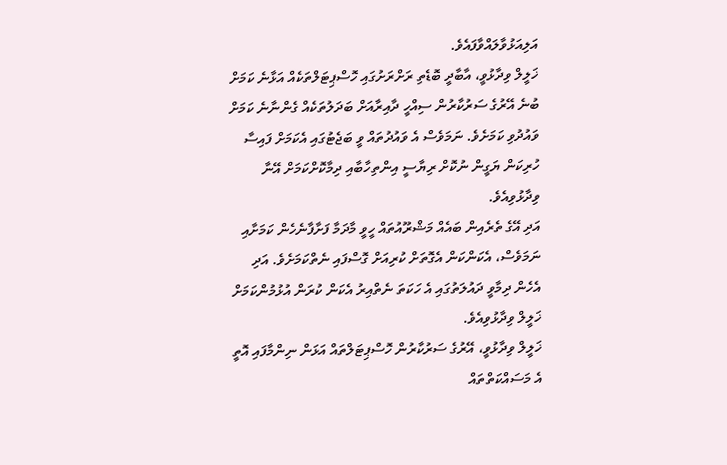އަލިއަޅުވާލައްވާފައެވެ.
ޚަލީލް ވިދާޅުވީ، އާބާދީ ބޮޑެތި ރަށްރަށުގައި ހޮސްޕިޓަލްތަކެއް އަޅާނެ ކަމަށް ބުނެ އޭރުގެ ސަރުކާރުން ސިއްހީ ދާއިރާއަށް ބަދަލުތަކެއް ގެންނާނެ ކަމަށް ވައުދުވި ކަމަށެވެ. ނަމަވެސް އެ ވައުދުތައް ވީ ބަޖެޓުގައި އެކަމަށް ފައިސާ ހުރިކަން ޔަގީން ނުކޮށް ރިޔާސީ އިންތިހާބާއި ދިމާކޮށްކަމަށް އޭނާ ވިދާޅުވިއެވެ.
އަދި އޭގެ ތެރެއިން ބައެއް މަޝްރޫއުތައް ހީވީ މާދަމާ ފަށާފާނެހެން ކަމަށާއި ނަމަވެސް، އެކަންކަން އެގޮތަށް ކުރިއަށް ގޮސްފައި ނެތްކަމަށެވެ. އަދި އެހެން ދިމާވީ ދައުލަތުގައި އެ ހަކަތަ ނެތްއިރު އެކަން ކުރަން އުޅުމުންކަމަށް ޚަލީލް ވިދާޅުވިއެވެ.
ޚަލީލް ވިދާޅުވީ، އޭރުގެ ސަރުކާރުން ހޮސްޕިޓަލްތައް އަޅަން ނިންމާފައި އޮތީ އެ މަސައްކަތްތައް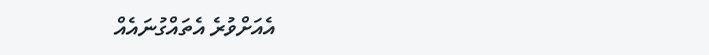އެއަށްވުރެ އެތައްގުނައެއް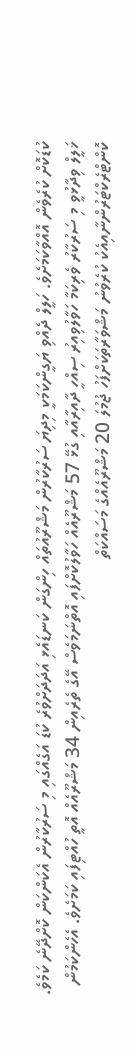ކުޑަކޮށް ކުރެވެން އޮއްވާކަމަށެވެ. ހަލީލް ދެއްވި ޔަގީންކަމަކީ މިދިޔަ ސަރުކާރުން މަޝްރޫއުތައް ހިންގަން ކަނޑައެޅި އަދަދަށްވުރެ ކުޑަ އަގެއްގައި މި ސަރުކާރުން އެކަންކަން ކޮށްދޭނެ ކަމެވެ.
ޚަލީލް ވިދާޅުވީ މި ސަރުކާރު ވެރިކަމާ ހަވާލުވިއިރު ސިއްހީ ދާއިރާއާއި ގުޅޭ 57 މަޝްރޫއެއް ހަވާލުކޮށްފައި އޮތްނަމަވެސް އޭގެ ތެރެއިން 34 މަޝްރޫއެއް އޮތީ ހުއްޓިފައި ކަމަށެވެ. އެހެންކަމުން ކޮންޓްރެކްޓަރުންނާއިއެކު ކުރެވުނު މަޝްވަރާތަކަށްފަހު ޖުމުލަ 20 މަޝްރޫއެއްގެ މަސައްކަތް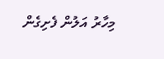މިހާރު އަލުން ފެށިގެން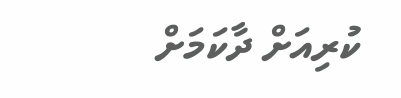ކުރިއަށް ދާކަމަށް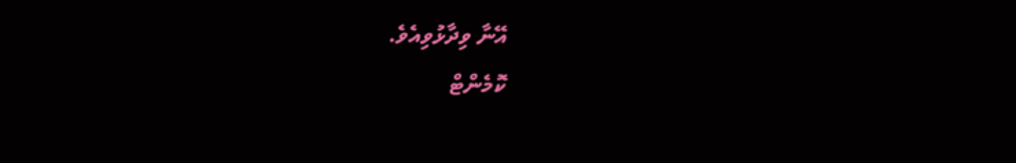އޭނާ ވިދާޅުވިއެވެ.
ކޮމެންޓް